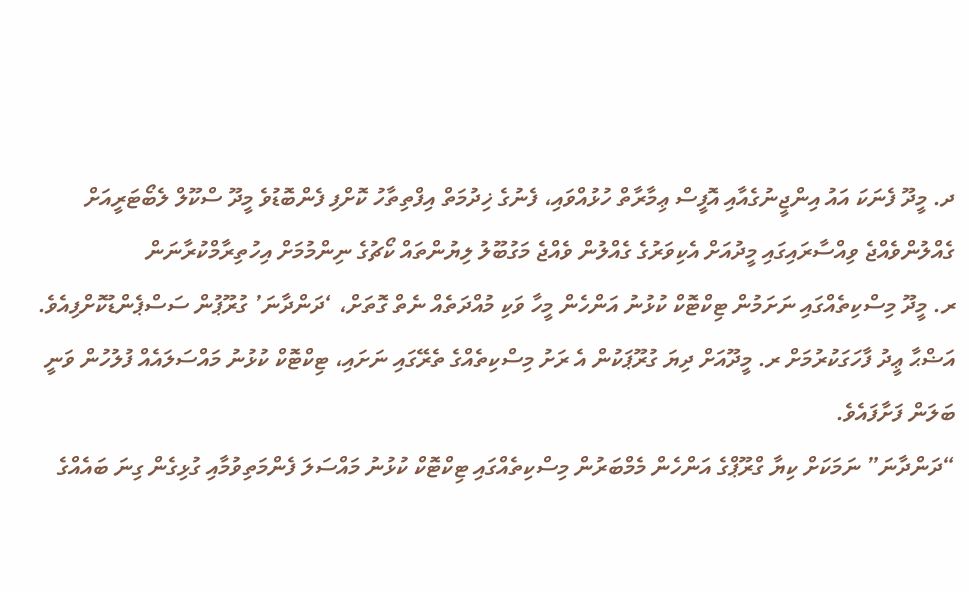ދ. މީދޫ ފެނަކަ އައު އިންޖީނުގެއާއި އޮފީސް ޢިމާރާތް ހުޅުއްވައި، ފެނުގެ ޚިދުމަތް އިފްތިތާހު ކޮށްފި ފެންބޮޑުވެ މީދޫ ސްކޫލް ލެބޯޓަރީއަށް ގެއްލުންވެއްޖެ ވިއްސާރައިގައި މީދުއަށް އެކިވަރުގެ ގެއްލުން ވެއްޖެ މަގުބޫލު ލިޔުންތައް ކޯޗުގެ ނިންމުމަށް އިހުތިރާމްކުރާނަން
ރ. މީދޫ މިސްކިތެއްގައި ނަށަމުން ޓިކްޓޮކް ކުޅުނު އަންހެން މީހާ ވަކި މުއްދަތެއް ނެތް ގޮތަށް، ‘ދަންދާނަ’ ގުރޫޕުން ސަސްޕެންޑުކޮށްފިއެވެ.
އަޟްޙާ ޢީދު ފާހަގަކުރުމަށް ރ. މީދޫއަށް ދިޔަ ގުރޫޕަކުން އެ ރަށު މިސްކިތެއްގެ ތެރޭގައި ނަށައި، ޓިކްޓޮކް ކުޅުނު މައްސަލައެއް ފުލުހުން ވަނީ ބަލަން ފަށާފައެވެ.
“ދަންދާނަ” ނަމަކަށް ކިޔާ ގްރޫޕްގެ އަންހެން މެމްބަރުން މިސްކިތެއްގައި ޓިކްޓޮކް ކުޅުނު މައްސަލަ ފެންމަތިވުމާއި ގުޅިގެން ގިނަ ބައެއްގެ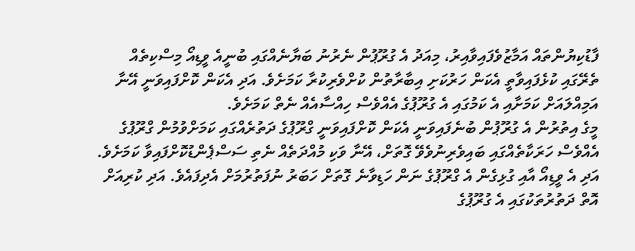ފާޑުކިޔުންތައް އަމާޒުވެފައިވާއިރު، މިއަދު އެ ގުރޫޕުން ނެރުނު ބަޔާނެއްގައި ބުނީއެ ވީޑިއޯ މިސްކިތެއް ތެރޭގައި ކުޅެފައިވާތީ އެކަން ހަރުކަށި އިބާރާތުން ކުށްވެރިކުރާ ކަމަށެވެ. އަދި އެކަން ކޮށްފައިވަނީ އޭނާ އަމިއްލައަށް ކަމަށާއި އެ ކަމުގައި އެ ގުރޫޕުގެ އެއްވެސް ހިއްސާއެއް ނެތް ކަމަށެވެ.
މީގެ އިތުރުން އެ ގުރޫޕުން ބުނެފައިވަނީ އެކަން ކޮށްފައިވަނީ ގްރޫޕުގެ ދަތުރެއްގައި ކަމަށްވުމުން ގްރޫޕުގެ އެއްވެސް ހަރަކާތެއްގައި ބައިވެރިނުވެވޭ ގޮތަށް، އޭނާ ވަކި މުއްދަތެއް ނެތި ސަސްޕެންޑުކޮށްފައިވާ ކަމަށެވެ. އަދި އެ ވީޑިއޯ އާއި ގުޅިގެން އެ ގްރޫޕުގެ ނަން ހަޑިވާނެ ގޮތަށް ހަބަރު ނުފަތުރުމަށް އެދިފައެވެ. އަދި ކުރިއަށް އޮތް ދަތުރުތަކުގައި އެ ގުރޫޕުގެ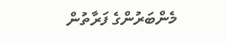މެންބަރުންގެ ފަރާތުން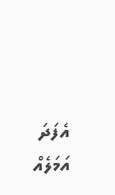އެފަދަ އަމަލެއް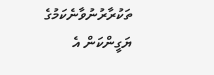ތަކުރާރުނުވާނެކަމުގެ ޔަގީންކަން އެ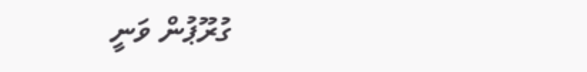ގުރޫޕުން ވަނީ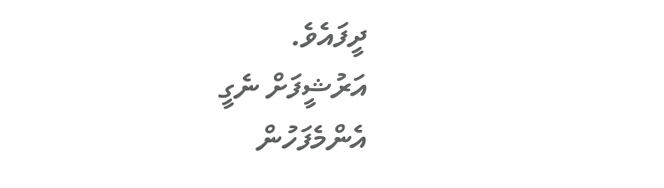ދީފައެވެ.
އަރުޝީފަށް ނެގީ
އެންމެފަހުން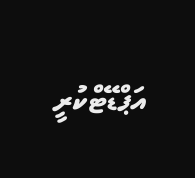އަޕްޑޭޓްކުރީ